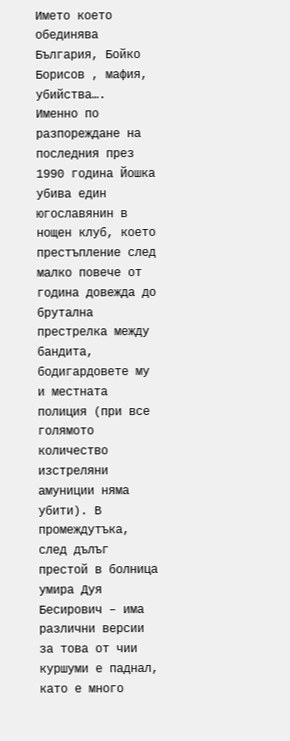Името което обединява България, Бойко Борисов , мафия, убийства….
Именно по разпореждане на последния през 1990 година Йошка убива един югославянин в нощен клуб, което престъпление след малко повече от година довежда до брутална престрелка между бандита, бодигардовете му и местната полиция (при все голямото количество изстреляни амуниции няма убити). В промеждутъка, след дълъг престой в болница умира Дуя Бесирович – има различни версии за това от чии куршуми е паднал, като е много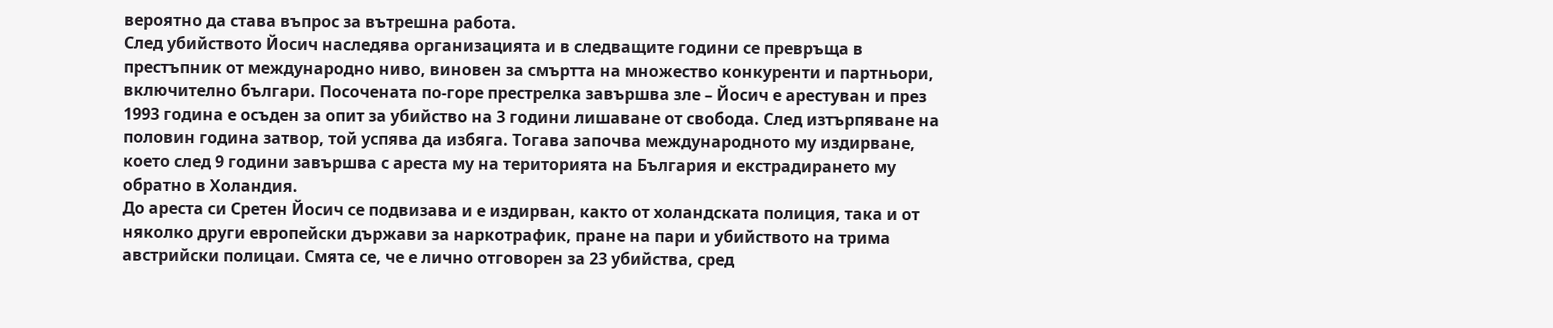вероятно да става въпрос за вътрешна работа.
След убийството Йосич наследява организацията и в следващите години се превръща в престъпник от международно ниво, виновен за смъртта на множество конкуренти и партньори, включително българи. Посочената по-горе престрелка завършва зле – Йосич е арестуван и през 1993 година е осъден за опит за убийство на 3 години лишаване от свобода. След изтърпяване на половин година затвор, той успява да избяга. Тогава започва международното му издирване, което след 9 години завършва с ареста му на територията на България и екстрадирането му обратно в Холандия.
До ареста си Сретен Йосич се подвизава и е издирван, както от холандската полиция, така и от няколко други европейски държави за наркотрафик, пране на пари и убийството на трима австрийски полицаи. Смята се, че е лично отговорен за 23 убийства, сред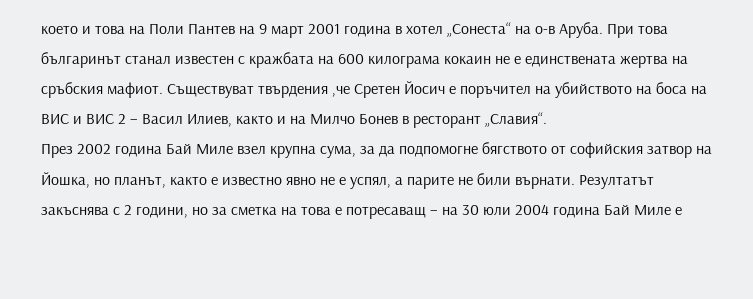което и това на Поли Пантев на 9 март 2001 година в хотел „Сонеста“ на о-в Аруба. При това българинът станал известен с кражбата на 600 килограма кокаин не е единствената жертва на сръбския мафиот. Съществуват твърдения ,че Сретен Йосич е поръчител на убийството на боса на ВИС и ВИС 2 – Васил Илиев, както и на Милчо Бонев в ресторант „Славия“.
През 2002 година Бай Миле взел крупна сума, за да подпомогне бягството от софийския затвор на Йошка, но планът, както е известно явно не е успял, а парите не били върнати. Резултатът закъснява с 2 години, но за сметка на това е потресаващ – на 30 юли 2004 година Бай Миле е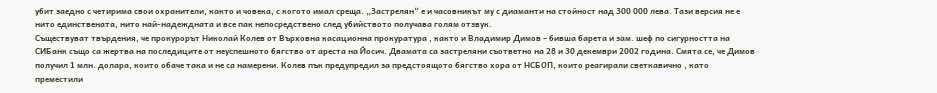убит заедно с четирима свои охранители, както и човека, с когото имал среща. „Застрелян“ е и часовникът му с диаманти на стойност над 300 000 лева. Тази версия не е нито единствената, нито най-надеждната и все пак непосредствено след убийството получава голям отзвук.
Съществуват твърдения, че прокурорът Николай Колев от Върховна касационна прокуратура , както и Владимир Димов – бивша барета и зам. шеф по сигурността на СИБанк също са жертва на последиците от неуспешното бягство от ареста на Йосич. Двамата са застреляни съответно на 28 и 30 декември 2002 година. Смята се, че Димов получил 1 млн. долара, които обаче така и не са намерени. Колев пък предупредил за предстоящото бягство хора от НСБОП, които реагирали светкавично , като преместили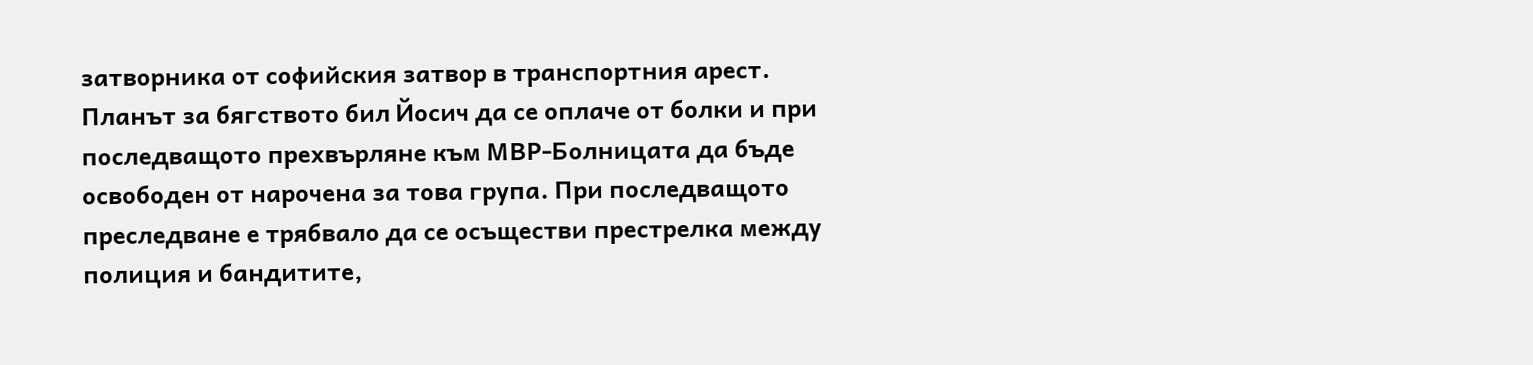затворника от софийския затвор в транспортния арест. Планът за бягството бил Йосич да се оплаче от болки и при последващото прехвърляне към МВР-Болницата да бъде освободен от нарочена за това група. При последващото преследване е трябвало да се осъществи престрелка между полиция и бандитите,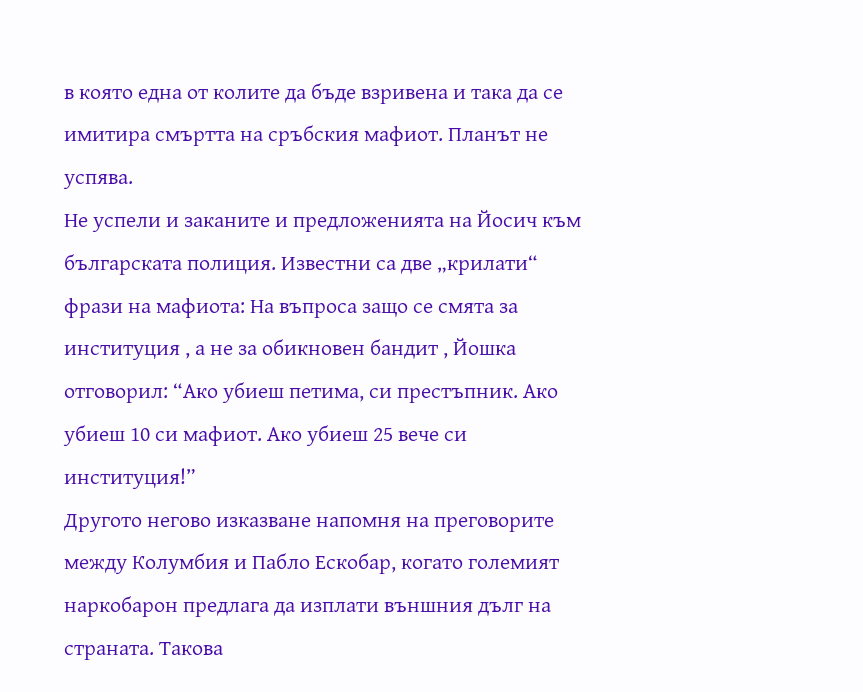в която една от колите да бъде взривена и така да се имитира смъртта на сръбския мафиот. Планът не успява.
Не успели и заканите и предложенията на Йосич към българската полиция. Известни са две „крилати“ фрази на мафиота: На въпроса защо се смята за институция , а не за обикновен бандит , Йошка отговорил: “Ако убиеш петима, си престъпник. Ако убиеш 10 си мафиот. Ако убиеш 25 вече си институция!”
Другото негово изказване напомня на преговорите между Колумбия и Пабло Ескобар, когато големият наркобарон предлага да изплати външния дълг на страната. Такова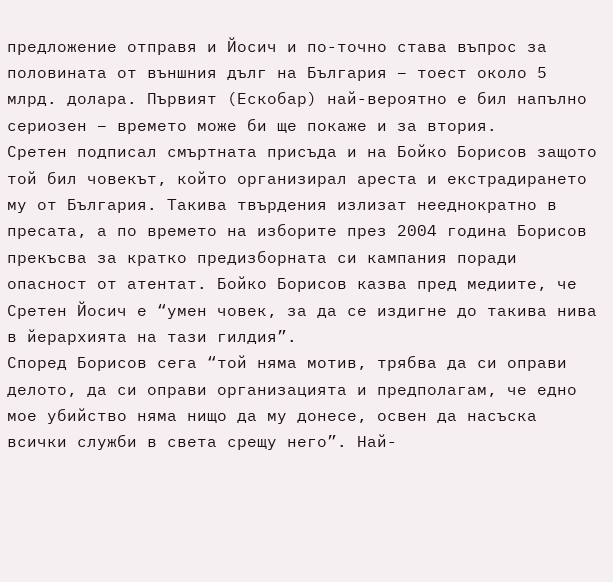предложение отправя и Йосич и по-точно става въпрос за половината от външния дълг на България – тоест около 5 млрд. долара. Първият (Ескобар) най-вероятно е бил напълно сериозен – времето може би ще покаже и за втория.
Сретен подписал смъртната присъда и на Бойко Борисов защото той бил човекът, който организирал ареста и екстрадирането му от България. Такива твърдения излизат нееднократно в пресата, а по времето на изборите през 2004 година Борисов прекъсва за кратко предизборната си кампания поради опасност от атентат. Бойко Борисов казва пред медиите, че Сретен Йосич е “умен човек, за да се издигне до такива нива в йерархията на тази гилдия”.
Според Борисов сега “той няма мотив, трябва да си оправи делото, да си оправи организацията и предполагам, че едно мое убийство няма нищо да му донесе, освен да насъска всички служби в света срещу него”. Най-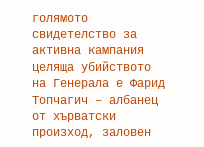голямото свидетелство за активна кампания целяща убийството на Генерала е Фарид Топчагич – албанец от хърватски произход, заловен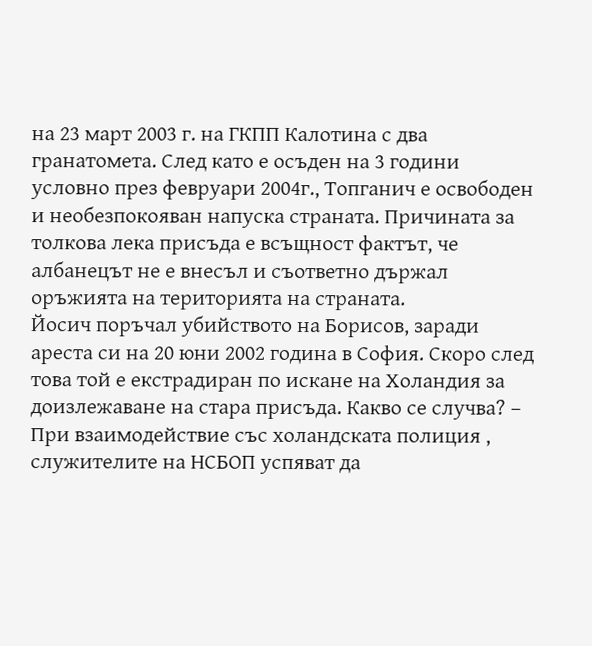на 23 март 2003 г. на ГКПП Калотина с два гранатомета. След като е осъден на 3 години условно през февруари 2004г., Топганич е освободен и необезпокояван напуска страната. Причината за толкова лека присъда е всъщност фактът, че албанецът не е внесъл и съответно държал оръжията на територията на страната.
Йосич поръчал убийството на Борисов, заради ареста си на 20 юни 2002 година в София. Скоро след това той е екстрадиран по искане на Холандия за доизлежаване на стара присъда. Какво се случва? – При взаимодействие със холандската полиция , служителите на НСБОП успяват да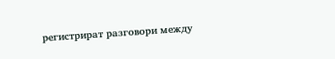регистрират разговори между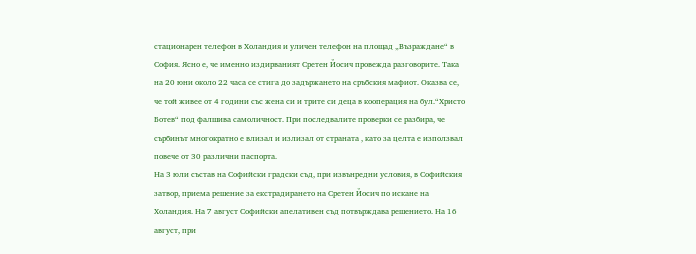стационарен телефон в Холандия и уличен телефон на площад „Възраждане“ в София. Ясно е, че именно издирваният Сретен Йосич провежда разговорите. Така на 20 юни около 22 часа се стига до задържането на сръбския мафиот. Оказва се, че той живее от 4 години със жена си и трите си деца в кооперация на бул.“Христо Ботев“ под фалшива самоличност. При последвалите проверки се разбира, че сърбинът многократно е влизал и излизал от страната , като за целта е използвал повече от 30 различни паспорта.
На 3 юли състав на Софийски градски съд, при извънредни условия, в Софийския затвор, приема решение за екстрадирането на Сретен Йосич по искане на Холандия. На 7 август Софийски апелативен съд потвърждава решението. На 16 август, при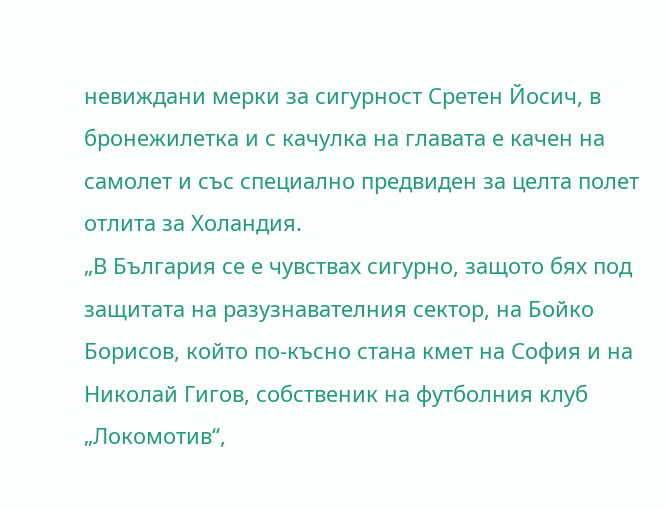невиждани мерки за сигурност Сретен Йосич, в бронежилетка и с качулка на главата е качен на самолет и със специално предвиден за целта полет отлита за Холандия.
„В България се е чувствах сигурно, защото бях под защитата на разузнавателния сектор, на Бойко Борисов, който по-късно стана кмет на София и на Николай Гигов, собственик на футболния клуб „Локомотив“,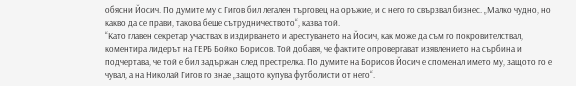обясни Йосич. По думите му с Гигов бил легален търговец на оръжие, и с него го свързвал бизнес. „Малко чудно, но какво да се прави, такова беше сътрудничеството“, казва той.
“Като главен секретар участвах в издирването и арестуването на Йосич, как може да съм го покровителствал, коментира лидерът на ГЕРБ Бойко Борисов. Той добавя, че фактите опровергават изявлението на сърбина и подчертава, че той е бил задържан след престрелка. По думите на Борисов Йосич е споменал името му, защото го е чувал, а на Николай Гигов го знае „защото купува футболисти от него“.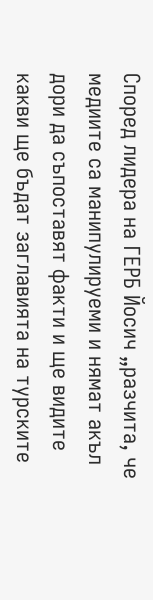Според лидера на ГЕРБ Йосич „разчита, че медиите са манипулируеми и нямат акъл дори да съпоставят факти и ще видите какви ще бъдат заглавията на турските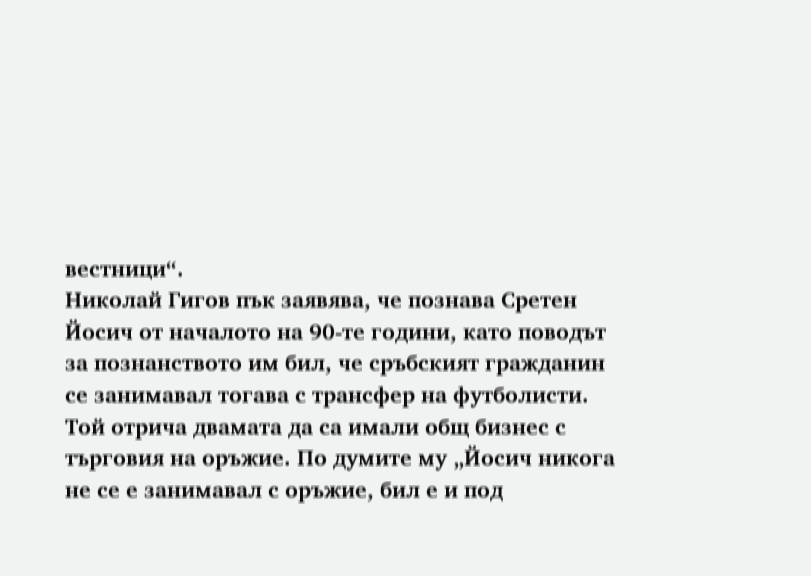вестници“.
Николай Гигов пък заявява, че познава Сретен Йосич от началото на 90-те години, като поводът за познанството им бил, че сръбският гражданин се занимавал тогава с трансфер на футболисти. Той отрича двамата да са имали общ бизнес с търговия на оръжие. По думите му „Йосич никога не се е занимавал с оръжие, бил е и под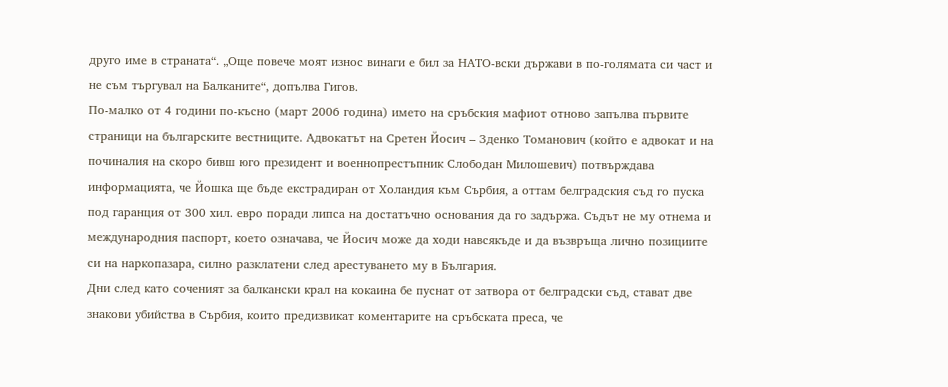друго име в страната“. „Още повече моят износ винаги е бил за НАТО-вски държави в по-голямата си част и не съм търгувал на Балканите“, допълва Гигов.
По-малко от 4 години по-късно (март 2006 година) името на сръбския мафиот отново запълва първите страници на българските вестниците. Адвокатът на Сретен Йосич – Зденко Томанович (който е адвокат и на починалия на скоро бивш юго президент и военнопрестъпник Слободан Милошевич) потвърждава информацията, че Йошка ще бъде екстрадиран от Холандия към Сърбия, а оттам белградския съд го пуска под гаранция от 300 хил. евро поради липса на достатъчно основания да го задържа. Съдът не му отнема и международния паспорт, което означава, че Йосич може да ходи навсякъде и да възвръща лично позициите си на наркопазара, силно разклатени след арестуването му в България.
Дни след като соченият за балкански крал на кокаина бе пуснат от затвора от белградски съд, стават две знакови убийства в Сърбия, които предизвикат коментарите на сръбската преса, че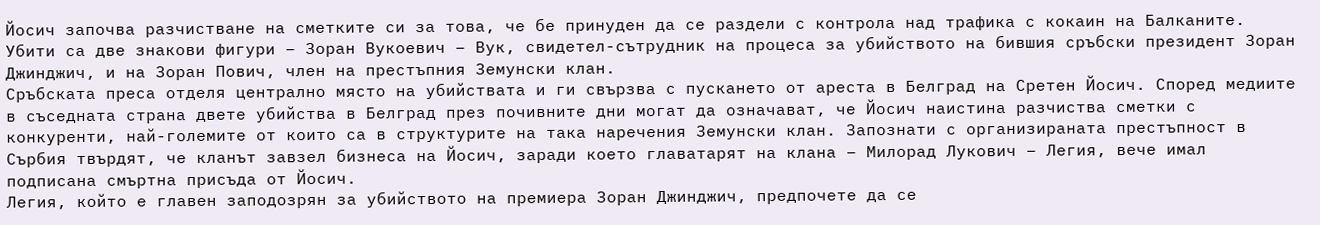Йосич започва разчистване на сметките си за това, че бе принуден да се раздели с контрола над трафика с кокаин на Балканите. Убити са две знакови фигури – Зоран Вукоевич – Вук, свидетел-сътрудник на процеса за убийството на бившия сръбски президент Зоран Джинджич, и на Зоран Пович, член на престъпния Земунски клан.
Сръбската преса отделя централно място на убийствата и ги свързва с пускането от ареста в Белград на Сретен Йосич. Според медиите в съседната страна двете убийства в Белград през почивните дни могат да означават, че Йосич наистина разчиства сметки с конкуренти, най-големите от които са в структурите на така наречения Земунски клан. Запознати с организираната престъпност в Сърбия твърдят, че кланът завзел бизнеса на Йосич, заради което главатарят на клана – Милорад Лукович – Легия, вече имал подписана смъртна присъда от Йосич.
Легия, който е главен заподозрян за убийството на премиера Зоран Джинджич, предпочете да се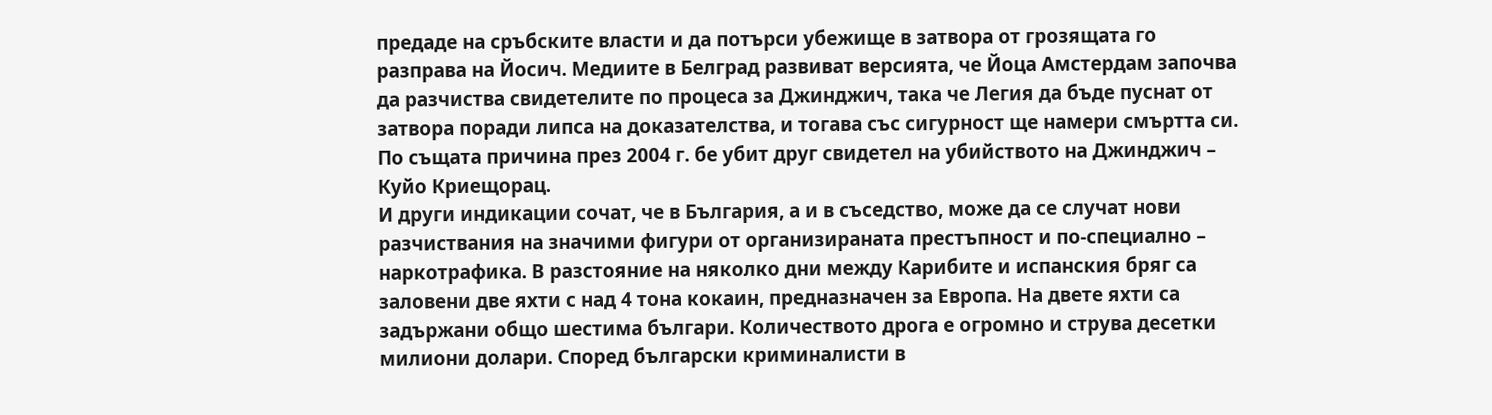предаде на сръбските власти и да потърси убежище в затвора от грозящата го разправа на Йосич. Медиите в Белград развиват версията, че Йоца Амстердам започва да разчиства свидетелите по процеса за Джинджич, така че Легия да бъде пуснат от затвора поради липса на доказателства, и тогава със сигурност ще намери смъртта си. По същата причина през 2004 г. бе убит друг свидетел на убийството на Джинджич – Куйо Криещорац.
И други индикации сочат, че в България, а и в съседство, може да се случат нови разчиствания на значими фигури от организираната престъпност и по-специално – наркотрафика. В разстояние на няколко дни между Карибите и испанския бряг са заловени две яхти с над 4 тона кокаин, предназначен за Европа. На двете яхти са задържани общо шестима българи. Количеството дрога е огромно и струва десетки милиони долари. Според български криминалисти в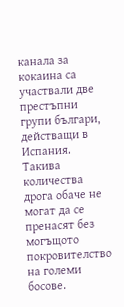канала за кокаина са участвали две престъпни групи българи, действащи в Испания. Такива количества дрога обаче не могат да се пренасят без могъщото покровителство на големи босове.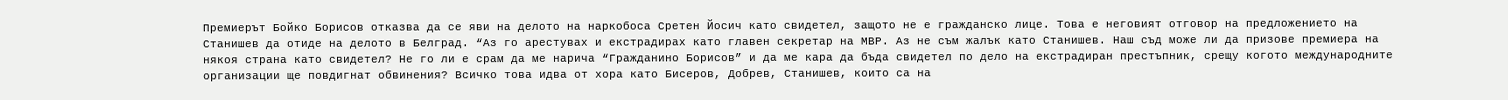Премиерът Бойко Борисов отказва да се яви на делото на наркобоса Сретен Йосич като свидетел, защото не е гражданско лице. Това е неговият отговор на предложението на Станишев да отиде на делото в Белград. “Аз го арестувах и екстрадирах като главен секретар на МВР. Аз не съм жалък като Станишев. Наш съд може ли да призове премиера на някоя страна като свидетел? Не го ли е срам да ме нарича “Гражданино Борисов” и да ме кара да бъда свидетел по дело на екстрадиран престъпник, срещу когото международните организации ще повдигнат обвинения? Всичко това идва от хора като Бисеров, Добрев, Станишев, които са на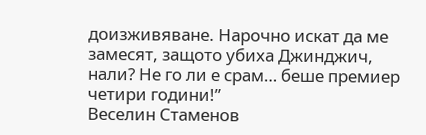доизживяване. Нарочно искат да ме замесят, защото убиха Джинджич, нали? Не го ли е срам… беше премиер четири години!”
Веселин Стаменов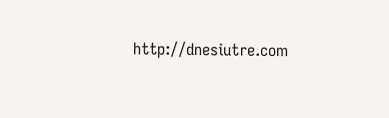http://dnesiutre.com